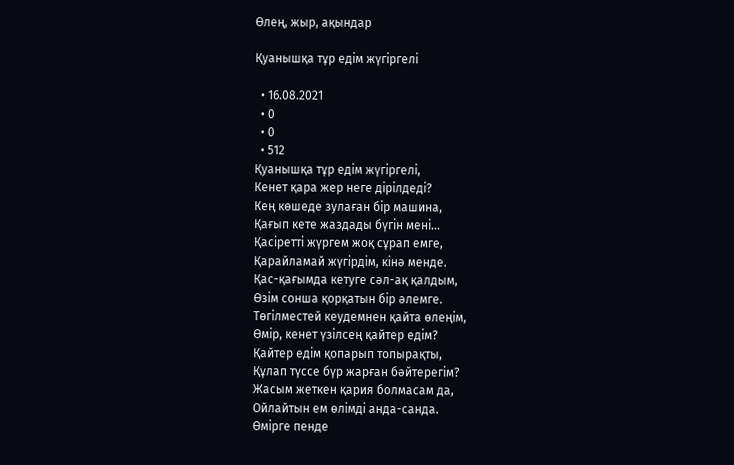Өлең, жыр, ақындар

Қуанышқа тұр едiм жүгiргелi

  • 16.08.2021
  • 0
  • 0
  • 512
Қуанышқа тұр едiм жүгiргелi,
Кенет қара жер неге дiрiлдедi?
Кең көшеде зулаған бiр машина,
Қағып кете жаздады бүгiн менi...
Қасiреттi жүргем жоқ сұрап емге,
Қарайламай жүгiрдiм, кiнә менде.
Қас-қағымда кетуге сәл-ақ қалдым,
Өзiм сонша қорқатын бiр әлемге.
Төгiлместей кеудемнен қайта өлеңiм,
Өмiр, кенет үзiлсең қайтер едiм?
Қайтер едiм қопарып топырақты,
Құлап түссе бүр жарған бәйтерегiм?
Жасым жеткен қария болмасам да,
Ойлайтын ем өлiмдi анда-санда.
Өмiрге пенде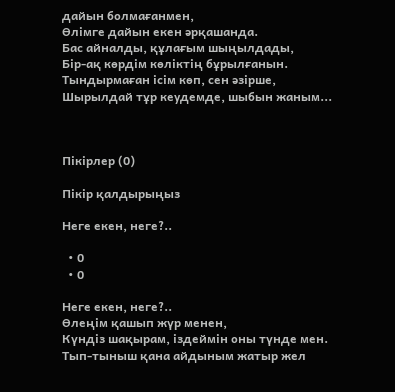дайын болмағанмен,
Өлiмге дайын екен әрқашанда.
Бас айналды, құлағым шыңылдады,
Бiр-ақ көрдiм көлiктiң бұрылғанын.
Тындырмаған iсiм көп, сен әзiрше,
Шырылдай тұр кеудемде, шыбын жаным...



Пікірлер (0)

Пікір қалдырыңыз

Неге екен, неге?..

  • 0
  • 0

Неге екен, неге?..
Өлеңiм қашып жүр менен,
Күндiз шақырам, iздеймiн оны түнде мен.
Тып-тыныш қана айдыным жатыр жел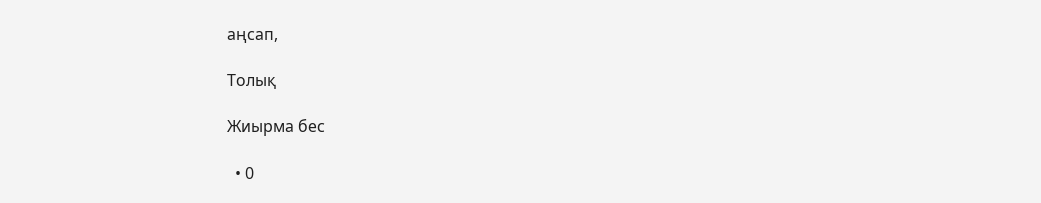аңсап,

Толық

Жиырма бес

  • 0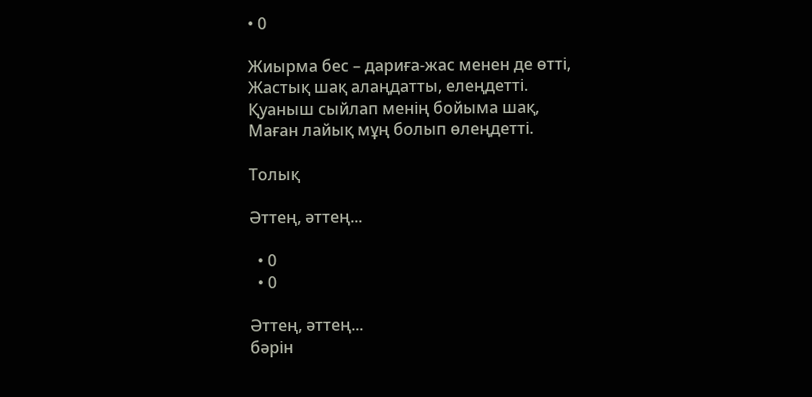• 0

Жиырма бес – дариға-жас менен де өттi,
Жастық шақ алаңдатты, елеңдеттi.
Қуаныш сыйлап менiң бойыма шақ,
Маған лайық мұң болып өлеңдеттi.

Толық

Әттең, әттең...

  • 0
  • 0

Әттең, әттең...
бәрiн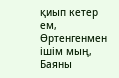қиып кетер ем,
Өртенгенмен iшiм мың,
Баяны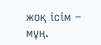жоқ iсiм – мұң.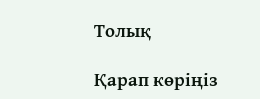Толық

Қарап көріңіз